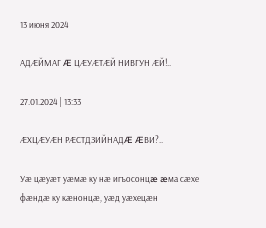13 июня 2024

АДÆЙМАГ Æ ЦÆУÆТÆЙ НИВГУН ÆЙ!..

27.01.2024 | 13:33

ÆХЦÆУÆН РÆСТДЗИЙНАДÆ ÆВИ?..

Уæ цæуæт уæмæ ку нæ игъосонцæ æма сæхе фæндæ ку кæнонцæ, уæд уæхецæн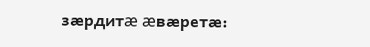зæрдитæ æвæретæ: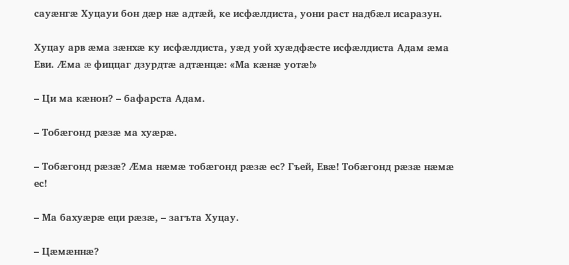сауæнгæ Хуцауи бон дæр нæ адтæй, ке исфæлдиста, уони раст надбæл исаразун.

Хуцау арв æма зæнхæ ку исфæлдиста, уæд уой хуæдфæсте исфæлдиста Адам æма Еви. Æма æ фиццаг дзурдтæ адтæнцæ: «Ма кæнæ уотæ!»

– Ци ма кæнон? – бафарста Адам.

– Тобæгонд рæзæ ма хуæрæ.

– Тобæгонд рæзæ? Æма нæмæ тобæгонд рæзæ ес? Гъей, Евæ! Тобæгонд рæзæ нæмæ ес!

– Ма бахуæрæ еци рæзæ, – загъта Хуцау.

– Цæмæннæ?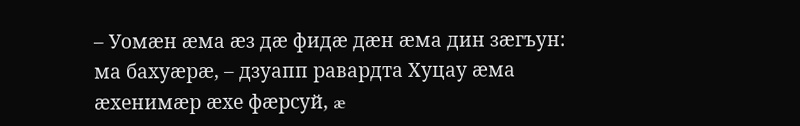– Уомæн æма æз дæ фидæ дæн æма дин зæгъун: ма бахуæрæ, – дзуапп равардта Хуцау æма æхенимæр æхе фæрсуй, æ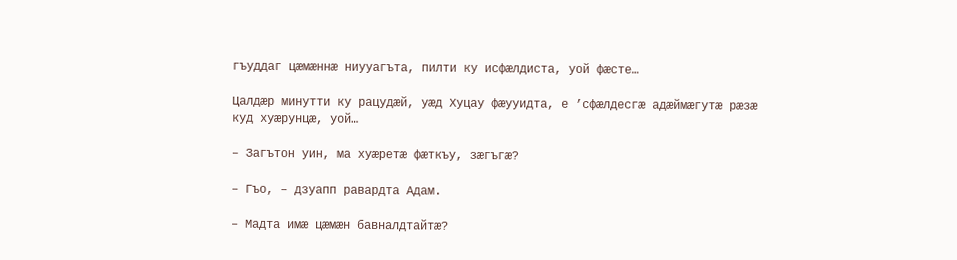гъуддаг цæмæннæ ниууагъта, пилти ку исфæлдиста, уой фæсте…

Цалдæр минутти ку рацудæй, уæд Хуцау фæууидта, е ’сфæлдесгæ адæймæгутæ рæзæ куд хуæрунцæ, уой…

– Загътон уин, ма хуæретæ фæткъу, зæгъгæ?

– Гъо, – дзуапп равардта Адам.

– Мадта имæ цæмæн бавналдтайтæ?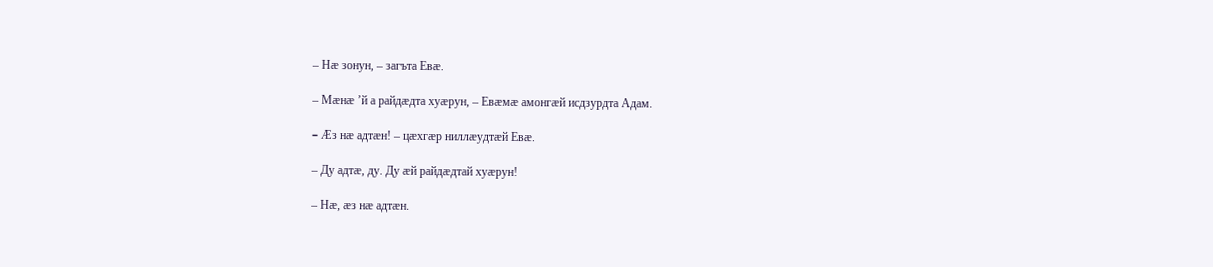– Нæ зонун, – загъта Евæ.

– Мæнæ ’й а райдæдта хуæрун, – Евæмæ амонгæй исдзурдта Адам.

– Æз нæ адтæн! – цæхгæр ниллæудтæй Евæ.

– Ду адтæ, ду. Ду æй райдæдтай хуæрун!

– Нæ, æз нæ адтæн.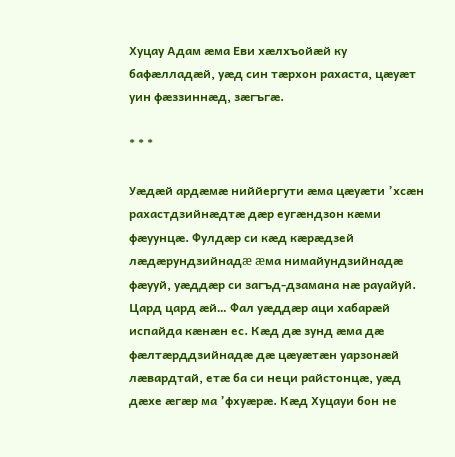Хуцау Адам æма Еви хæлхъойæй ку бафæлладæй, уæд син тæрхон рахаста, цæуæт уин фæззиннæд, зæгъгæ.

* * *

Уæдæй ардæмæ ниййергути æма цæуæти ’хсæн рахастдзийнæдтæ дæр еугæндзон кæми фæуунцæ. Фулдæр си кæд кæрæдзей лæдæрундзийнадæ æма нимайундзийнадæ фæууй, уæддæр си загъд-дзамана нæ рауайуй. Цард цард æй… Фал уæддæр аци хабарæй испайда кæнæн ес. Кæд дæ зунд æма дæ фæлтæрддзийнадæ дæ цæуæтæн уарзонæй лæвардтай, етæ ба си неци райстонцæ, уæд дæхе æгæр ма ’фхуæрæ. Кæд Хуцауи бон не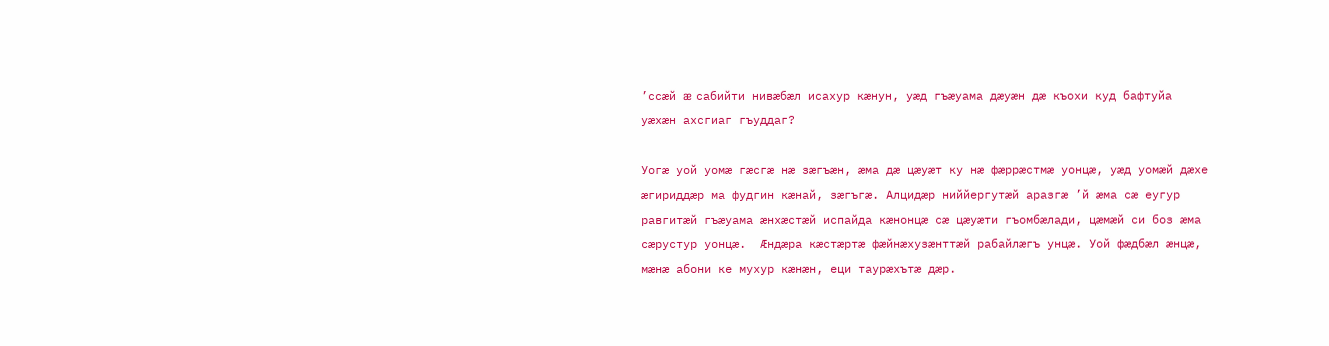’ссæй æ сабийти нивæбæл исахур кæнун, уæд гъæуама дæуæн дæ къохи куд бафтуйа уæхæн ахсгиаг гъуддаг?

Уогæ уой уомæ гæсгæ нæ зæгъæн, æма дæ цæуæт ку нæ фæррæстмæ уонцæ, уæд уомæй дæхе æгириддæр ма фудгин кæнай, зæгъгæ. Алцидæр ниййергутæй аразгæ ’й æма сæ еугур равгитæй гъæуама æнхæстæй испайда кæнонцæ сæ цæуæти гъомбæлади, цæмæй си боз æма сæрустур уонцæ.  Æндæра кæстæртæ фæйнæхузæнттæй рабайлæгъ унцæ. Уой фæдбæл æнцæ, мæнæ абони ке мухур кæнæн, еци таурæхътæ дæр.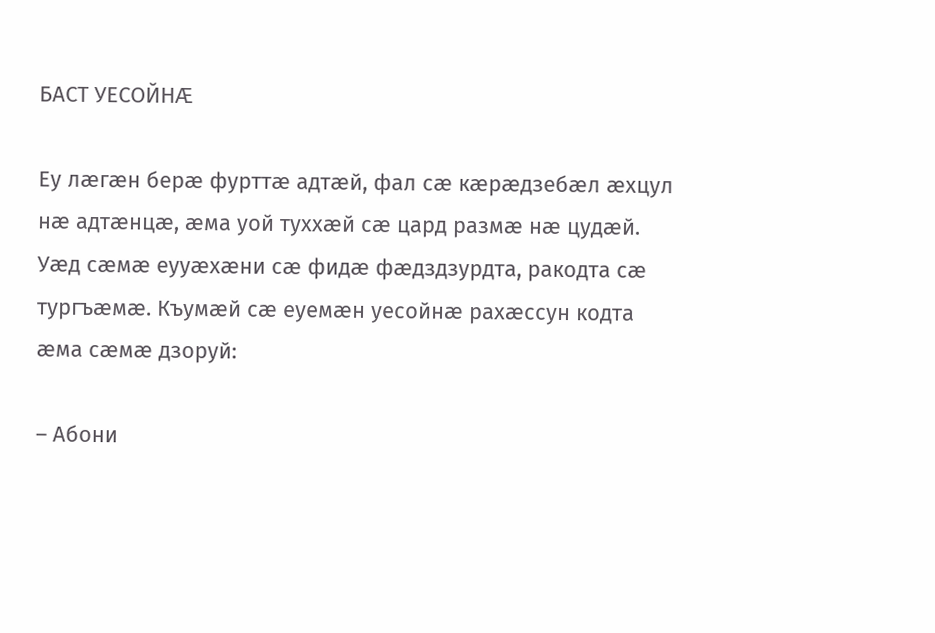БАСТ УЕСОЙНÆ

Еу лæгæн берæ фурттæ адтæй, фал сæ кæрæдзебæл æхцул нæ адтæнцæ, æма уой туххæй сæ цард размæ нæ цудæй. Уæд сæмæ еууæхæни сæ фидæ фæдздзурдта, ракодта сæ тургъæмæ. Къумæй сæ еуемæн уесойнæ рахæссун кодта æма сæмæ дзоруй:

– Абони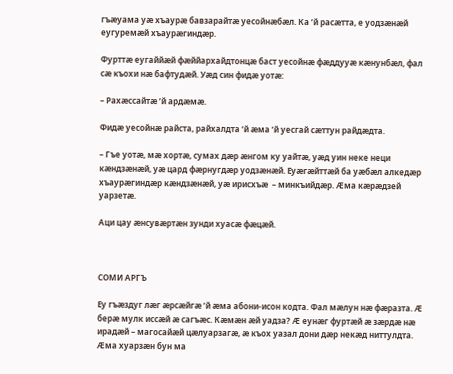гъæуама уæ хъаурæ бавзарайтæ уесойнæбæл. Ка ’й расæтта, е уодзæнæй еугуремæй хъаурæгиндæр.

Фурттæ еугаййæй фæййархайдтонцæ баст уесойнæ фæддууæ кæнунбæл, фал сæ къохи нæ бафтудæй. Уæд син фидæ уотæ:

– Рахæссайтæ ’й ардæмæ.

Фидæ уесойнæ райста, райхалдта ’й æма ’й уесгай сæттун райдæдта.

– Гъе уотæ, мæ хортæ, сумах дæр æнгом ку уайтæ, уæд уин неке неци кæндзæнæй, уæ цард фæрнугдæр уодзæнæй. Еуæгæйттæй ба уæбæл алкедæр хъаурæгиндæр кæндзæнæй, уæ ирисхъæ  – минкъийдæр. Æма кæрæдзей уарзетæ.

Аци цау æнсувæртæн зунди хуасæ фæцæй.



СОМИ АРГЪ

Еу гъæздуг лæг æрсæйгæ ’й æма абони-исон кодта. Фал мæлун нæ фæразта. Æ берæ мулк иссæй æ сагъæс. Кæмæн æй уадза? Æ еунæг фуртæй æ зæрдæ нæ ирадæй – магосайæй цæлуарзагæ, æ къох уазал дони дæр некæд ниттулдта. Æма хуарзæн бун ма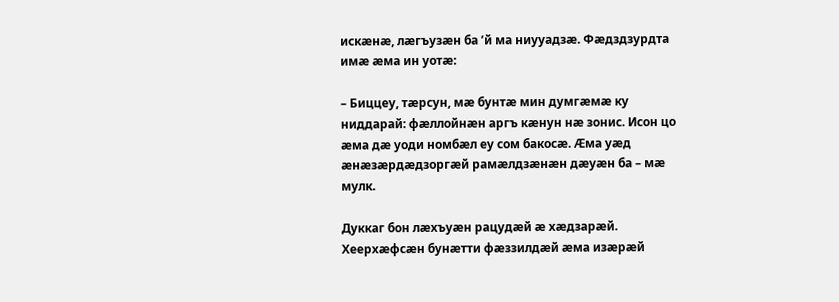искæнæ, лæгъузæн ба ’й ма ниууадзæ. Фæдздзурдта имæ æма ин уотæ:

– Биццеу, тæрсун, мæ бунтæ мин думгæмæ ку ниддарай: фæллойнæн аргъ кæнун нæ зонис. Исон цо æма дæ уоди номбæл еу сом бакосæ. Æма уæд æнæзæрдæдзоргæй рамæлдзæнæн дæуæн ба – мæ мулк.

Дуккаг бон лæхъуæн рацудæй æ хæдзарæй. Хеерхæфсæн бунæтти фæззилдæй æма изæрæй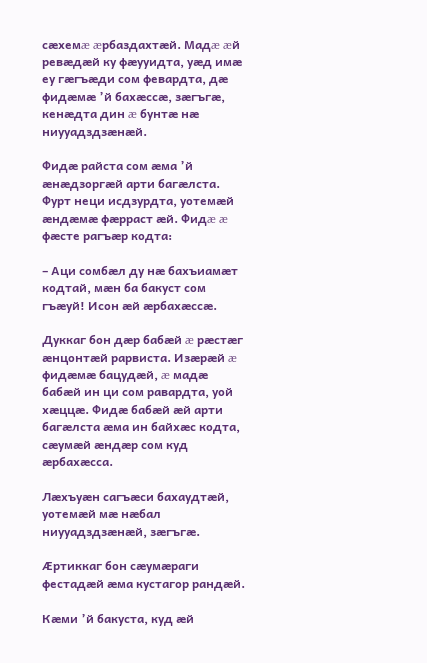сæхемæ æрбаздахтæй. Мадæ æй ревæдæй ку фæууидта, уæд имæ еу гæгъæди сом февардта, дæ фидæмæ ’й бахæссæ, зæгъгæ, кенæдта дин æ бунтæ нæ ниууадздзæнæй.

Фидæ райста сом æма ’й æнæдзоргæй арти багæлста. Фурт неци исдзурдта, уотемæй æндæмæ фæрраст æй. Фидæ æ фæсте рагъæр кодта:

– Аци сомбæл ду нæ бахъиамæт кодтай, мæн ба бакуст сом гъæуй! Исон æй æрбахæссæ.

Дуккаг бон дæр бабæй æ рæстæг æнцонтæй рарвиста. Изæрæй æ фидæмæ бацудæй, æ мадæ бабæй ин ци сом равардта, уой хæццæ. Фидæ бабæй æй арти багæлста æма ин байхæс кодта, сæумæй æндæр сом куд æрбахæсса.

Лæхъуæн сагъæси бахаудтæй, уотемæй мæ нæбал ниууадздзæнæй, зæгъгæ.

Æртиккаг бон сæумæраги фестадæй æма кустагор рандæй.

Кæми ’й бакуста, куд æй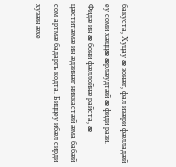бакуста, Хуцау æ зонæг, фал изæри фæлладæй еу соми хæццæ æрлæудтæй æ фиди рази. Фидæ ин æ бони фæллойнæ райста, æ цæститæмæ ин æдзинæг никкастæй æма бабæй сом артмæ бадаргъ кодта. Биццеу ибæл сирди хузæн æхе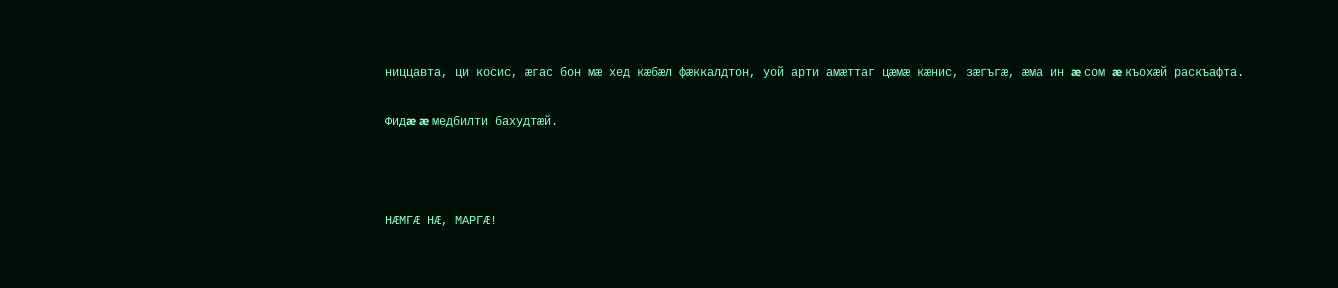ниццавта, ци косис, æгас бон мæ хед кæбæл фæккалдтон, уой арти амæттаг цæмæ кæнис, зæгъгæ, æма ин æ сом æ къохæй раскъафта.

Фидæ æ медбилти бахудтæй.



НÆМГÆ НÆ, МАРГÆ!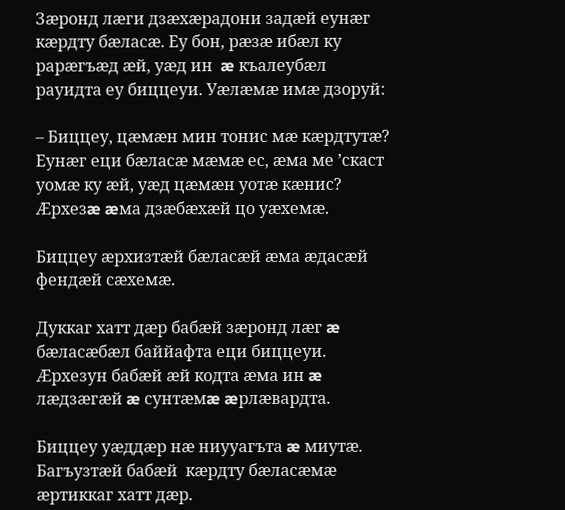Зæронд лæги дзæхæрадони задæй еунæг кæрдту бæласæ. Еу бон, рæзæ ибæл ку рарæгъæд æй, уæд ин  æ къалеубæл рауидта еу биццеуи. Уæлæмæ имæ дзоруй:

– Биццеу, цæмæн мин тонис мæ кæрдтутæ? Еунæг еци бæласæ мæмæ ес, æма ме ’скаст уомæ ку æй, уæд цæмæн уотæ кæнис? Æрхезæ æма дзæбæхæй цо уæхемæ.

Биццеу æрхизтæй бæласæй æма æдасæй фендæй сæхемæ.

Дуккаг хатт дæр бабæй зæронд лæг æ бæласæбæл баййафта еци биццеуи. Æрхезун бабæй æй кодта æма ин æ лæдзæгæй æ сунтæмæ æрлæвардта.

Биццеу уæддæр нæ ниууагъта æ миутæ. Багъузтæй бабæй  кæрдту бæласæмæ æртиккаг хатт дæр.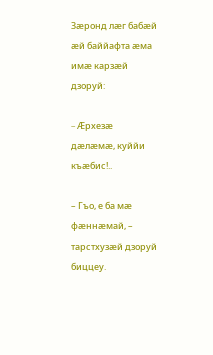Зæронд лæг бабæй æй баййафта æма имæ карзæй дзоруй:

– Æрхезæ дæлæмæ, куййи къæбис!..

– Гъо, е ба мæ фæннæмай, – тарстхузæй дзоруй биццеу.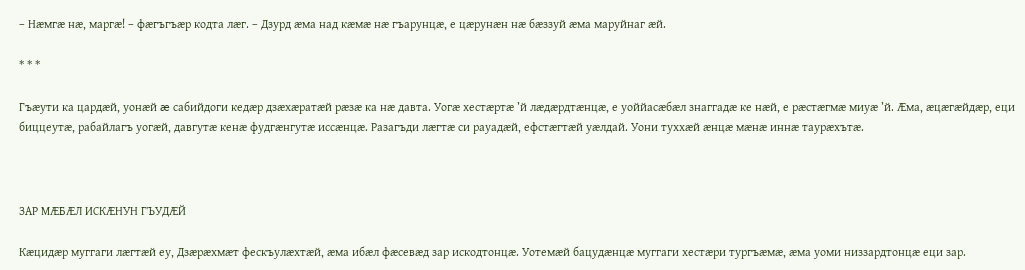– Нæмгæ нæ, маргæ! – фæгъгъæр кодта лæг. – Дзурд æма над кæмæ нæ гъарунцæ, е цæрунæн нæ бæззуй æма маруйнаг æй.

* * *

Гъæути ка цардæй, уонæй æ сабийдоги кедæр дзæхæратæй рæзæ ка нæ давта. Уогæ хестæртæ ’й лæдæрдтæнцæ, е уоййасæбæл знаггадæ ке нæй, е рæстæгмæ миуæ ’й. Æма, æцæгæйдæр, еци биццеутæ, рабайлагъ уогæй, давгутæ кенæ фудгæнгутæ иссæнцæ. Разагъди лæгтæ си рауадæй, ефстæгтæй уæлдай. Уони туххæй æнцæ мæнæ иннæ таурæхътæ.



ЗАР МÆБÆЛ ИСКÆНУН ГЪУДÆЙ

Кæцидæр муггаги лæгтæй еу, Дзæрæхмæт фескъулæхтæй, æма ибæл фæсевæд зар искодтонцæ. Уотемæй бацудæнцæ муггаги хестæри тургъæмæ, æма уоми низзардтонцæ еци зар.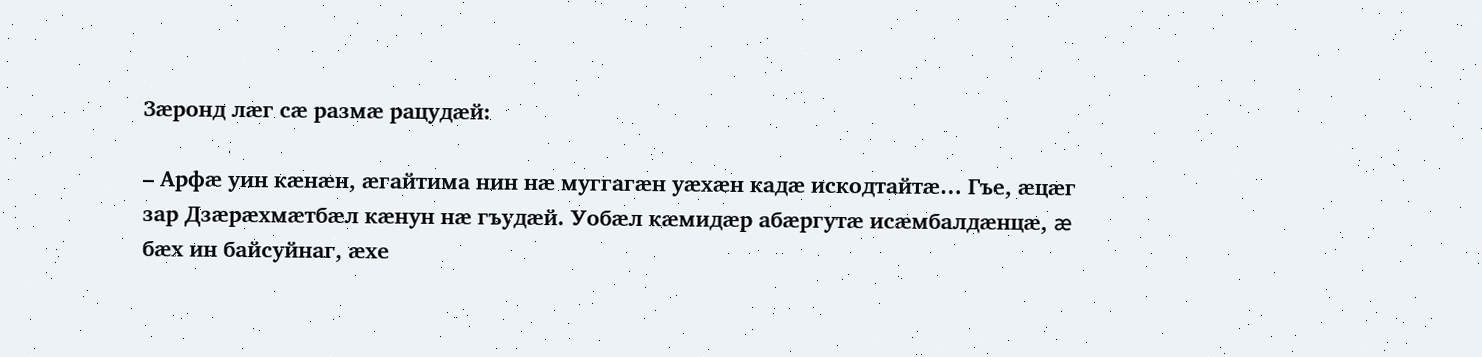Зæронд лæг сæ размæ рацудæй:

– Арфæ уин кæнæн, æгайтима нин нæ муггагæн уæхæн кадæ искодтайтæ… Гъе, æцæг зар Дзæрæхмæтбæл кæнун нæ гъудæй. Уобæл кæмидæр абæргутæ исæмбалдæнцæ, æ бæх ин байсуйнаг, æхе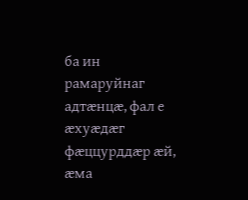ба ин рамаруйнаг адтæнцæ, фал е  æхуæдæг фæццурддæр æй, æма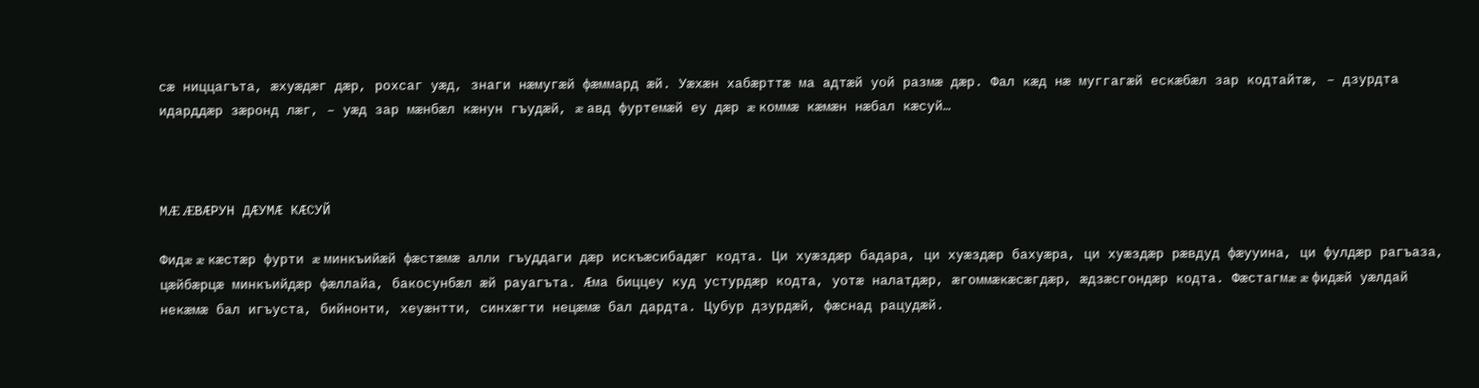сæ ниццагъта, æхуæдæг дæр, рохсаг уæд, знаги нæмугæй фæммард æй. Уæхæн хабæрттæ ма адтæй уой размæ дæр. Фал кæд нæ муггагæй ескæбæл зар кодтайтæ, – дзурдта идарддæр зæронд лæг, – уæд зар мæнбæл кæнун гъудæй, æ авд фуртемæй еу дæр æ коммæ кæмæн нæбал кæсуй…



МÆ ÆВÆРУН ДÆУМÆ КÆСУЙ

Фидæ æ кæстæр фурти æ минкъийæй фæстæмæ алли гъуддаги дæр искъæсибадæг кодта. Ци хуæздæр бадара, ци хуæздæр бахуæра, ци хуæздæр рæвдуд фæууина, ци фулдæр рагъаза, цæйбæрцæ минкъийдæр фæллайа, бакосунбæл æй рауагъта. Æма биццеу куд устурдæр кодта, уотæ налатдæр, æгоммæкæсæгдæр, æдзæсгондæр кодта. Фæстагмæ æ фидæй уæлдай некæмæ бал игъуста, бийнонти, хеуæнтти, синхæгти нецæмæ бал дардта. Цубур дзурдæй, фæснад рацудæй.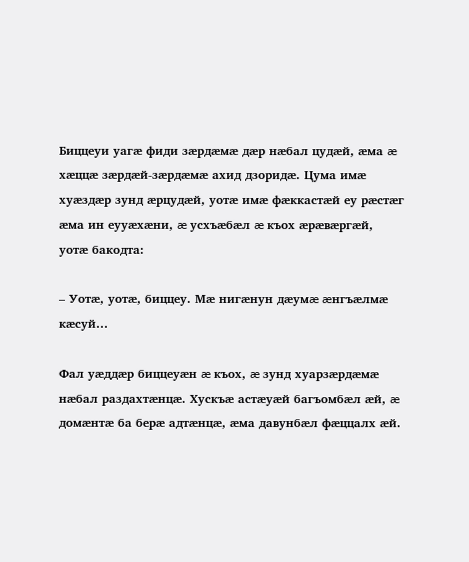Биццеуи уагæ фиди зæрдæмæ дæр нæбал цудæй, æма æ хæццæ зæрдæй-зæрдæмæ ахид дзоридæ. Цума имæ хуæздæр зунд æрцудæй, уотæ имæ фæккастæй еу рæстæг æма ин еууæхæни, æ усхъæбæл æ къох æрæвæргæй, уотæ бакодта:

– Уотæ, уотæ, биццеу. Мæ нигæнун дæумæ æнгъæлмæ кæсуй…

Фал уæддæр биццеуæн æ къох, æ зунд хуарзæрдæмæ нæбал раздахтæнцæ. Хускъæ астæуæй багъомбæл æй, æ домæнтæ ба берæ адтæнцæ, æма давунбæл фæццалх æй.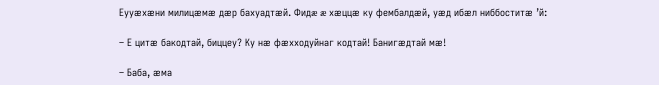Еууæхæни милицæмæ дæр бахуадтæй. Фидæ æ хæццæ ку фембалдæй, уæд ибæл ниббоститæ ’й:

– Е цитæ бакодтай, биццеу? Ку нæ фæхходуйнаг кодтай! Банигæдтай мæ!

– Баба, æма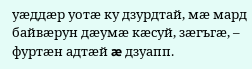уæддæр уотæ ку дзурдтай, мæ мард  байвæрун дæумæ кæсуй, зæгъгæ, – фуртæн адтæй æ дзуапп.